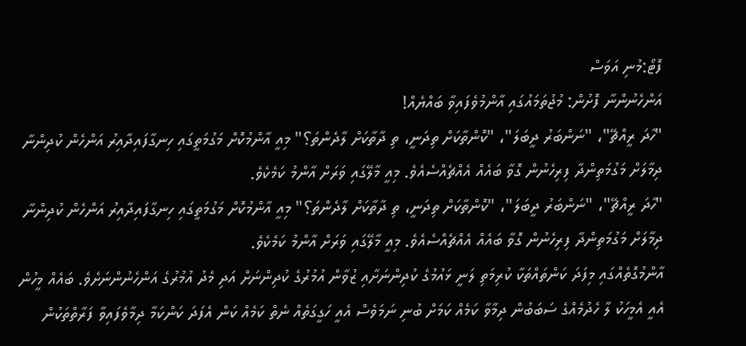ފޮޓޯ:މުނި އަވަސް
އަންހެނުންނާ ފޮށުން: މުޖުތަމައުގައި އާންމުވެފައިވާ ބައްޔެއް!
"ހާދަ ރީއްޗޭ"، "ނަންބަރު ދީބަލަ"، "ކޮންތާކަށް ތިދަނީ، ތި ދާތާކަށް ލާދެންތަ؟" މިއީ އާންމުކޮށް މަގުމަތީގައި ހިނގާފައިދާއިރު އަންހެން ކުދިންނާ ދިމާލަށް މަގުމަތިންދާ ފިރިހެނުން ގޮވާ ބައެއް އެއްޗެއްސެއެވެ. މިއީ މާލޭގައި ވަރަށް އާންމު ކަމެކެވެ.
"ހާދަ ރީއްޗޭ"، "ނަންބަރު ދީބަލަ"، "ކޮންތާކަށް ތިދަނީ، ތި ދާތާކަށް ލާދެންތަ؟" މިއީ އާންމުކޮށް މަގުމަތީގައި ހިނގާފައިދާއިރު އަންހެން ކުދިންނާ ދިމާލަށް މަގުމަތިންދާ ފިރިހެނުން ގޮވާ ބައެއް އެއްޗެއްސެއެވެ. މިއީ މާލޭގައި ވަރަށް އާންމު ކަމެކެވެ.
އާންމުގޮތެއްގައި މިފަދަ ކަންތައްތަކާ ކުރިމަތި ލަނީ ޅައުމުގެ ކުދިންނަށާއި ޒުވާން އުމުރުގެ ކުދިންނަށް އަދި މެދު އުމުރުގެ އަންހެނުންނަށެވެ. ބައެއް މީހުން އެއީ އެމީހަކު ލާ ހެދުމެއްގެ ސަބަބުން ދިމާވާ ކަމެއް ކަމަށް ބުނި ނަމަވެސް އެއީ ހަގީގަތެއް ނެތް ކަމެއް ކަން އެފަދަ ކަންކަމާ ދިމާވެފައިވާ ފަރާތްތަކުން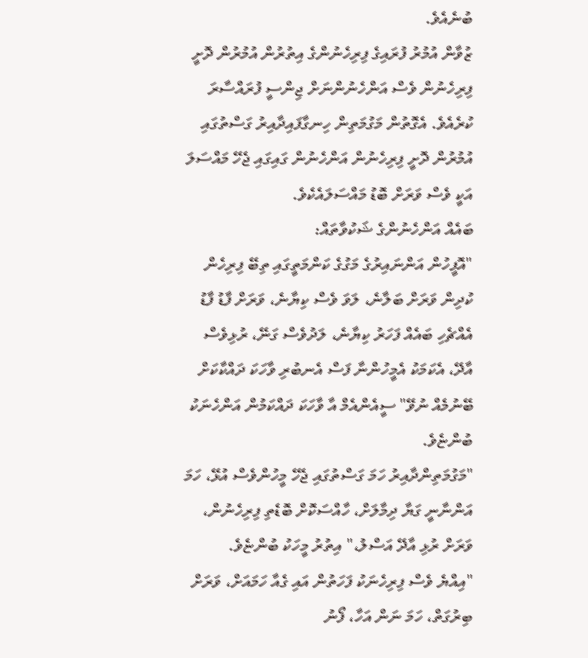ބުނެއެވެ.
ޒުވާން އުމުރު ފުރައިގެ ފިރިހެނުންގެ އިތުރުން އުމުރުން ދޮށީ ފިރިހެނުން ވެސް އަންހެނުންނަށް ޖިންސީ ފުރައްސާރަ ކުރެއެވެ. އެގޮތުން މަގުމަތިން ހިނގާފައިދާއިރު ގަސްތުގައި އުމުރުން ދޮށީ ފިރިހެނުން އަންހެނުން ގައިގައި ޖެހޭ މައްސަލަ އަކީ ވެސް ވަރަށް ބޮޑު މައްސަލައެކެވެ.
ބައެއް އަންހެނުންގެ ޝަކުވާތައް:
"އޮފީހުން އަންނައިރުގެ މަގުގެ ކަންމަތީގައި ތިބޭ ފިރިހެން ކުދިން ވަރަށް ބަލާނެ، ލަވަ ވެސް ކިޔާނެ، ވަރަށް ފާޑު ފާޑު އެއްޗެހި ބައެއް ފަހަރު ކިޔާނެ، ލަދުވެސް ގަނޭ، ރުޅިވެސް އާދޭ، އެކަމަކު އެމީހުންނާ ފަސް އެނބުރި ވާހަކަ ދައްކާކަށް ބޭނުމެއް ނުވޭ" ސީއެންއެމް އާ ވާހަކަ ދައްކަމުން އަންހެނަކު ބުންޏެވެ.
"މަގުމަތިންދާއިރު ހަމަ ގަސްތުގައި ޖެހޭ މީހުންވެސް އުޅޭ، ހަމަ އަންނާނީ ގަޔާ ދިމާލަށް، ހާއްސަކޮށް ބޮޑެތި ފިރިހެނުން، ވަރަށް ރުޅި އާދޭ އަސްލު،" އިތުރު މީހަކު ބުންޏެވެ.
"އިއްޔެ ވެސް ފިރިހެނަކު ފަހަތުން އައި ގެއާ ހަމައަށް، ވަރަށް ބިރުގަތް، ހަމަ ނަން އަހާ، ފޯނު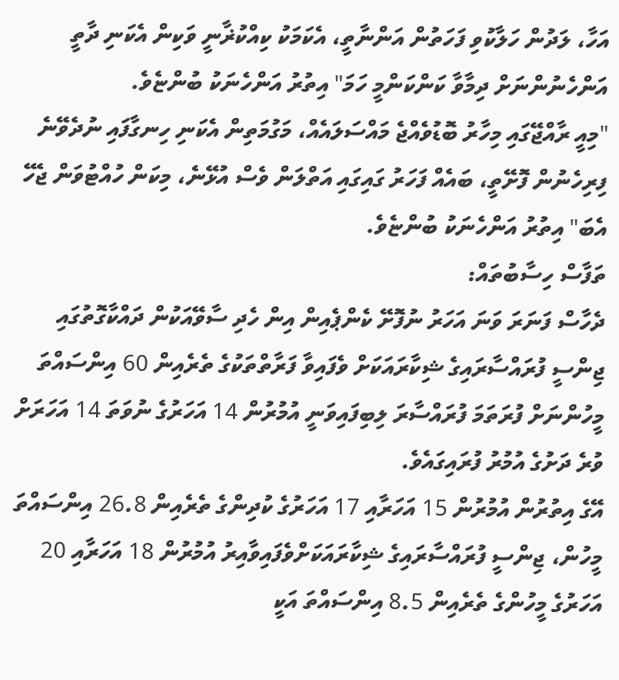އަހާ، ލަދުން ހަލާކުވި ފަހަތުން އަންނާތީ، އެކަމަކު ކިއްކުޜާނީ ވަކިން އެކަނި ދާތީ އަންހެނުންނަށް ދިމާވާ ކަންކަންމީ ހަމަ" އިތުރު އަންހެނަކު ބުންޏެވެ.
"މިއީ ރާއްޖޭގައި މިހާރު ބޮޑުވެއްޖެ މައްސަލައެއް، މަގުމަތިން އެކަނި ހިނގާފައި ނުދެވޭނެ ފިރިހެނުން ފޮށޭތީ، ބައެއް ފަހަރު ގައިގައި އަތްލަން ވެސް އުޅޭނެ، މިކަން ހުއްޓުވަން ޖެހޭ އެބަ" އިތުރު އަންހެނަކު ބުންޏެވެ.
ތަފާސް ހިސާބުތައް:
ދެހާސް ފަނަރަ ވަނަ އަހަރު ނުފޮށޭ ކެންޕެއިން އިން ހެދި ސާވޭއަކުން ދައްކާގޮތުގައި ޖިންސީ ފުރައްސާރައިގެ ޝިކާރައަކަށް ވެފައިވާ ފަރާތްތަކުގެ ތެރެއިން 60 އިންސައްތަ މީހުންނަށް ފުރަތަމަ ފުރައްސާރަ ލިބިފައިވަނީ އުމުރުން 14 އަހަރުގެ ނުވަތަ 14 އަހަރަށް ވުރެ ދަށުގެ އުމުރު ފުރައިގައެވެ.
އޭގެ އިތުރުން އުމުރުން 15 އަހަރާއި 17 އަހަރުގެ ކުދިންގެ ތެރެއިން 26.8 އިންސައްތަ މީހުން، ޖިންސީ ފުރައްސާރައިގެ ޝިކާރައަކަށްވެފައިވާއިރު އުމުރުން 18 އަހަރާއި 20 އަހަރުގެ މީހުންގެ ތެރެއިން 8.5 އިންސައްތަ އަކީ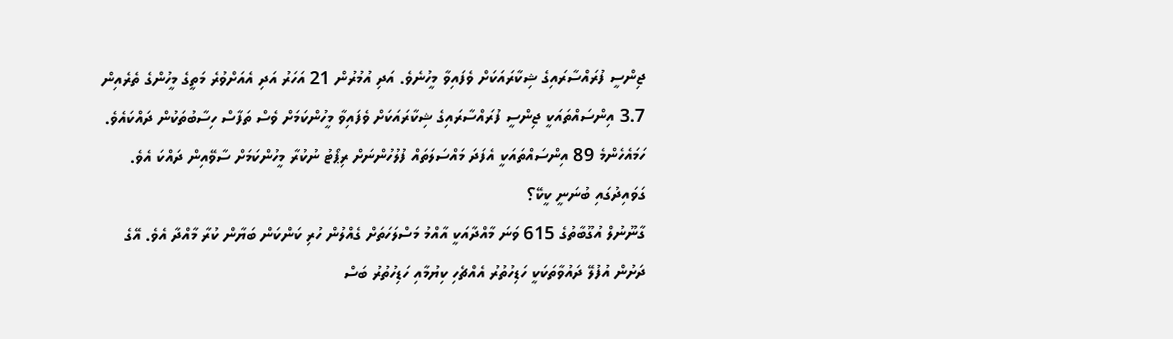ޖިންސީ ފުރައްސާރައިގެ ޝިކާރައަކަށް ވެފައިވާ މީހުނެވެ. އަދި އުމުރުން 21 އަހަރު އަދި އެއަށްވުރެ މަތީގެ މީހުންގެ ތެރެއިން 3.7 އިންސައްތައަކީ ޖިންސީ ފުރައްސާރައިގެ ޝިކާރައަކަށް ވެފައިވާ މީހުންކަމަށް ވެސް ތަފާސް ހިސާބުތަކުން ދައްކައެވެ.
ހަމައެހެންމެ 89 އިންސައްތައަކީ އެފަދަ މައްސަލަތައް ފުލުހުންނަށް ރިޕޯޓު ނުކުރާ މީހުންކަމަށް ސާވޭއިން ދައްކަ އެވެ.
ގަވައިދުގައި ބުނަނީ ކީކޭ؟
ގާނޫނުލް އުގޫބާތުގެ 615 ވަނަ މާއްދާއަކީ އާއްމު މަސްލަހަތަށް ގެއްލުން ހުރި ކަންކަން ބަޔާން ކުރާ މާއްދާ އެވެ. އޭގެ ދަށުން އުފުލޭ ދައުވާތަކަކީ ހަޑިހުތުރު އެއްޗެހި ކިޔުމާއި ހަޑިހުތުރު ބަސް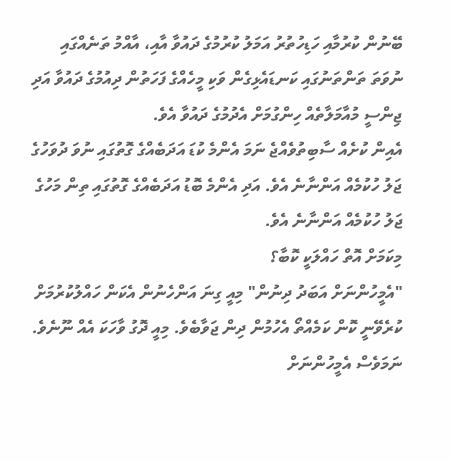ބޭނުން ކުރުމާއި ހަޑިހުތުރު އަމަލު ކުރުމުގެ ދައުވާ އާއި، އާއްމު ތަނެއްގައި ނުވަތަ ތަންތަނުގައި ކަނޑައެޅިގެން ވަކި މީހެއްގެ ފަހަތުން ދިއުމުގެ ދައުވާ އަދި ޖިންސީ މުއާމަލާތެއް ހިންގުމަށް އެދުމުގެ ދައުވާ އެވެ.
އެއިން ކުށެއް ސާބިތުވެއްޖެ ނަމަ އެންމެ ކުޑަ އަދަބެއްގެ ގޮތުގައި ނުވަ ދުވަހުގެ ޖަލު ހުކުމެއް އަންނާނެ އެވެ. އަދި އެންމެ ބޮޑު އަދަބެއްގެ ގޮތުގައި ތިން މަހުގެ ޖަލު ހުކުމެއް އަންނާނެ އެވެ.
މިކަމަށް އޮތް ހައްލަކީ ކޮބާ؟
"އެމީހުންނަށް އަބަދު ދިނުން" މިއީ ގިނަ އަންހެނުން އެކަން ހައްލުކުރުމަށް ކުރެވޭނީ ކޮން ކަމެއްތޯ އެހުމުން ދިން ޖަވާބެވެ. މިއީ ދޮގު ވާހަކަ އެއް ނޫނެވެ. ނަމަވެސް އެމީހުންނަށް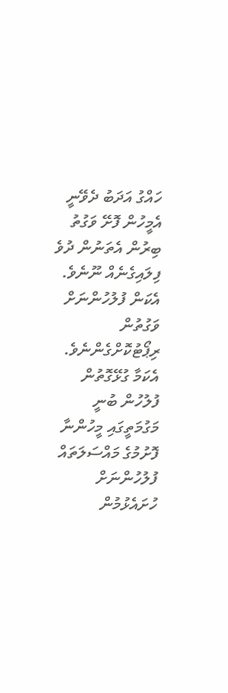ހައްގު އަދަބު ދެވޭނީ އެމީހުން ފޮށޭ ވަގުތު ބިރުން އެތަނުން ދުވެ ފިލައިގެނެއް ނޫނެވެ. އެކަން ފުލުހުންނަށް ވަގުތުން ރިޕޯޓުކޮށްގެންނެވެ.
އެކަމާ ގުޅޭގޮތުން ފުލުހުން ބުނީ މަގުމަތީގައި މީހުންނާ ފޮށުމުގެ މައްސަލަތައް ފުލުހުންނަށް ހުށައެޅުމުން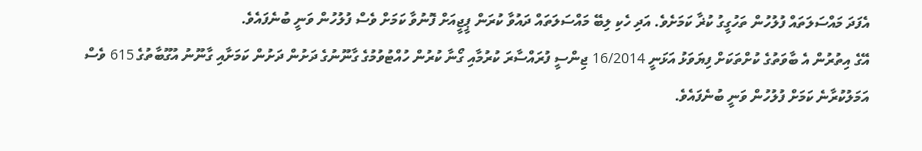އެފަދަ މައްސަލަތައް ފުލުހުން ތަހުގީގު ކުޜާ ކަމަށެވެ. އަދި ހެކި ލިބޭ މައްސަލަތައް ދައުވާ ކުރަން ޕީޖީއަށް ފޮނުވާ ކަމަށް ވެސް ފުލުހުން ވަނީ ބުނެފައެވެ.
އޭގެ އިތުރުން އެ ބާވަތުގެ ކުށްތަކަށް ފިޔަވަޅު އަޅަނީ 16/2014 ޖިންސީ ފުރައްސާރަ ކުރުމާއި ގޯނާ ކުރުން ހުއްޓުވުމުގެ ގާނޫނުގެ ދަށުން ދަށުން ކަމަށާއި ގާނޫނު އުގޫބާތުގެ 615 ވެސް އަމަލުކުރާނެ ކަމަށް ފުލުހުން ވަނީ ބުނެފައެވެ.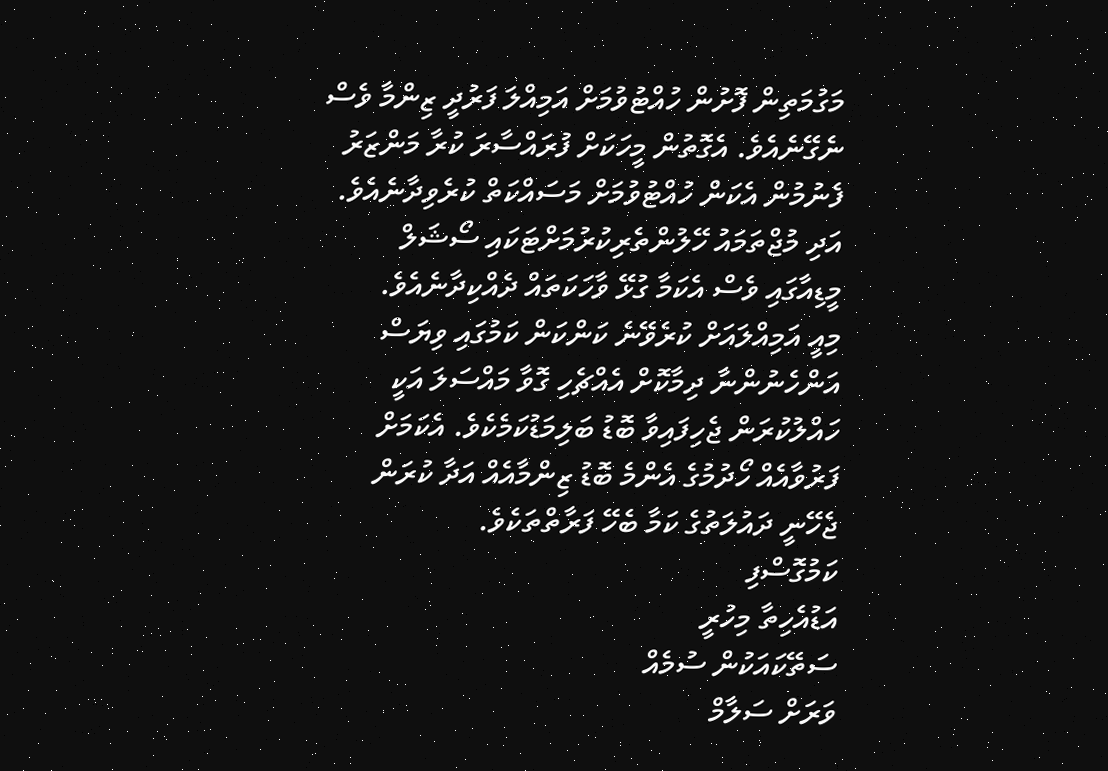މަގުމަތިން ފޮށުން ހުއްޓުވުމަށް އަމިއްލަ ފަރުދީ ޒިންމާ ވެސް ނެގޭނެއެވެ. އެގޮތުން މީހަކަށް ފުރައްސާރަ ކުރާ މަންޒަރު ފެނުމުން އެކަން ހުއްޓުވުމަށް މަސައްކަތް ކުރެވިދާނެއެވެ. އަދި މުޖްތަމައު ހޭލުންތެރިކުރުމަށްޓަކައި ސޯޝަލް މީޑިއާގައި ވެސް އެކަމާ ގުޅޭ ވާހަކަތައް ދެއްކިދާނެއެވެ.
މިއީ އަމިއްލައަށް ކުރެވޭނެ ކަންކަން ކަމުގައި ވިޔަސް އަންހެނުންނާ ދިމާކޮށް އެއްޗެހި ގޮވާ މައްސަލަ އަކީ ހައްލުކުރަން ޖެހިފައިވާ ބޮޑު ބަލިމަޑުކަމެކެވެ. އެކަމަށް ފަރުވާއެއް ހޯދުމުގެ އެންމެ ބޮޑު ޒިންމާއެއް އަދާ ކުރަން ޖެހޭނީ ދައުލަތުގެ ކަމާ ބެހޭ ފަރާތްތަކެވެ.
ކަމުގޮސްފި
އަޑުއެހިތާ މިހުރީ
ސަތޭކައަކުން ސުމެއް
ވަރަށް ސަލާމް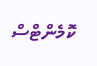ކޮމެންޓްސް